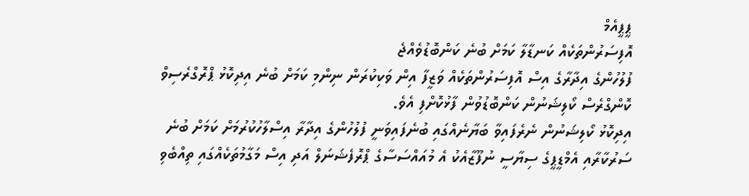ޕީޕީއެމް
އޮފިސަރުންތަކެއް ކަނޑާލާ ކަމަށް ބުނެ ކަންބޮޑުވެއްޖެ
ފުލުހުންގެ އިދާރާގެ އިސް އޮފިސަރުންތަކެއް ވަޒީފާ އިން ވަކިކުރަން ނިންމި ކަމަށް ބުނެ އިދިކޮޅު ޕްރޮގްރެސިވް ކޮންގްރެސް ކޯލިޝަނުން ކަންބޮޑުވުން ފާޅުކޮށްފި އެވެ.
އިދިކޮޅު ކޯލިޝަނުން ނެރެފައިވާ ބަޔާނެއްގައި ބުނެފައިވަނީ ފުލުހުންގެ އިދާރާ އިސްލާހުކުރުމަށް ކަމަށް ބުނެ ސަރުކާރާއި އެމްޑީޕީގެ ސިޔާސީ ނުފޫޒާއެކު އެ މުއައްސަސާގެ ޕްރޮފެޝަނަލް އަދި އިސް މަގާމުތަކެއްގައި ތިއްބެވި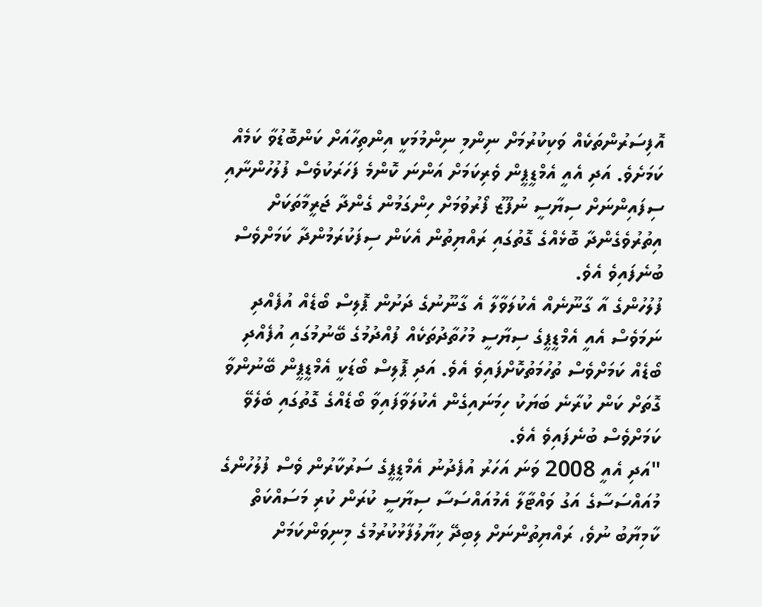އޮފިސަރުންތަކެއް ވަކިކުރުމަށް ނިންމި ނިންމުމަކީ އިންތިހާއަށް ކަންބޮޑުވާ ކަމެއް ކަމަށެވެ. އަދި އެއީ އެމްޑީޕީން ވެރިކަމަށް އަންނަ ކޮންމެ ފަހަރަކުވެސް ފުލުހުންނާއި ސިފައިންނަށް ސިޔާސީ ނުފޫޒު ފޯރުވުމަށް ހިންގަމުން ގެންދާ ޖަރީމާތަކަށް އިތުރުވެގެންދާ ބޮޅެއްގެ ގޮތުގައި ރައްޔިތުން އެކަން ސިފަކުރަމުންދާ ކަމަށްވެސް ބުނެފައިވެ އެވެ.
ފުލުހުންގެ އާ ގާނޫނެއް އެކުލަވާލާ އެ ގާނޫނުގެ ދަށުން ޕޮލިސް ބޯޑެއް އުފެއްދި ނަމަވެސް އެއީ އެމްޑީޕީގެ ސިޔާސީ މުހުތާދުތަކެއް ފުއްދުމުގެ ބޭނުމުގައި އުފެއްދި ބޯޑެއް ކަމަށްވެސް ތުހުމަތުކޮށްފައިވެ އެވެ. އަދި ޕޮލިސް ބޯޑަކީ އެމްޑީޕީން ބޭނުންވާ ގޮތަށް ކަން ކުރާނެ ބަޔަކު ހިމަނައިގެން އެކުލަވާފައިވާ ބޯޑެއްގެ ގޮތުގައި ބެލެވޭ ކަމަށްވެސް ބުނެފައިވެ އެވެ.
"އަދި އެއީ 2008 ވަނަ އަހަރު އުފެދުނު އެމްޑީޕީގެ ސަރުކާރުން ވެސް ފުލުހުންގެ މުއައްސަސާގެ އަގު ވައްޓާލާ އެމުއައްސަސާ ސިޔާސީ ކުރަން ކުރި މަސައްކަތް ކާމިޔާބު ނުވެ، ރައްޔިތުންނަށް ލިބިދޭ ޚިޔާލުފާޅުކުރުމުގެ މިނިވަންކަމަށް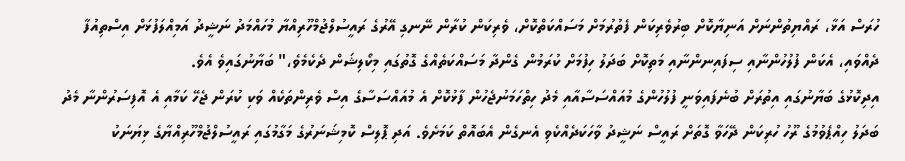ހުރަސް އަޅާ، ރައްޔިތުންނަށް އަނިޔާކޮށް ބިރުވެރިކަން ފެތުރުމަށް މަސައްކަތްކޮށް، ވެރިކަން ކުރާން ނޭނގި އޭރުގެ ރައީސުލްޖުމްހޫރިއްޔާ މުހައްމަދު ނަޝީދު އަމިއްލަފުޅަށް އިސްތިއުފާ ދެއްވައި، އެކަން ފުލުހުންނާއި ސިފައިނންނާއި މަތިކޮށް ބަދަލު ހިފުމަށް ކުރަމުން ގެންދާ މަސައްކަތެއްގެ ގޮތުގައި މިކޯލިޝަން ދެކެމެވެ،" ބަޔާނުގައިވެ އެވެ.
އިދިކޮޅުގެ ބަޔާނުގައި އިތުރަށް ބުނެފައިވަނީ ފުލުހުންގެ މުއައްސަސާއާއި މެދު ހިތްހަމަނުޖެހުން ފާޅުކޮށް އެ މުއައްސަސާގެ އިސް ވެރިންތަކެއް ވަކި ކުރަން ޖެހޭ ކަމާއި އެ އޮފިސަރުންނާ މެދު ބަދަލު ހިއްޕެވުމުގެ ރޫހު ހުރިކަން ދޭހަވާ ގޮތަށް ރައީސް ނަޝީދު ވާހަކަދެއްކެވި އެނގެން އެބައޮތް ކަމަށެވެ. އަދި ޕޮލިސް ކޮމިޝަނަރުގެ މަގާމުގައި ރައީސުލްޖުމްހޫރިއްޔާގެ ޅިޔަނަކު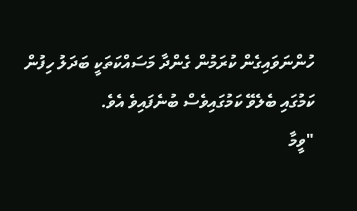ހުންނަވައިގެން ކުރަމުން ގެންދާ މަސައްކަތަކީ ބަދަލު ހިފުން ކަމުގައި ބެލެވޭ ކަމުގައިވެސް ބުނެފައިވެ އެވެ.
"ވީމާ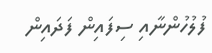ފުލުހުންނާއި ސިފައިން ފަދައިން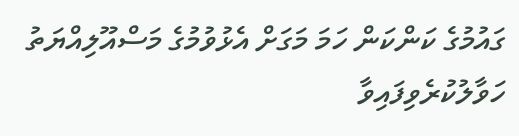ގައުމުގެ ކަންކަން ހަމަ މަގަށް އެޅުވުމުގެ މަސްއޫލިއްޔަތު ހަވާލުކުރެވިފައިވާ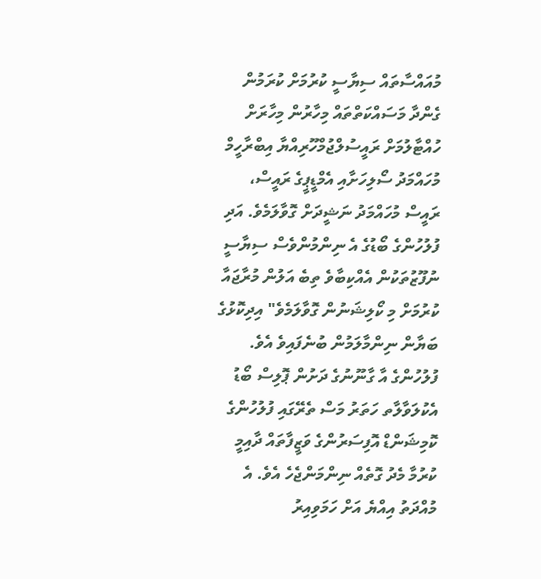މުއައްސާތައް ސިޔާސީ ކުރުމަށް ކުރަމުން ގެންދާ މަސައްކަތްތައް މިހާރުން މިހާރަށް ހުއްޓާލުމަށް ރައީސުލްޖުމްހޫރިއްޔާ އިބްރާހީމް މުހައްމަދު ސޯލިހަށާއި އެމްޑީޕީގެ ރައީސް، ރައީސް މުހައްމަދު ނަޝީދަށް ގޮވާލަމެވެ. އަދި ފުލުހުންގެ ބޯޑުގެ އެ ނިންމުންވެސް ސިޔާސީ ނުފޫޒުތަކުން އެއްކިބާވެ ތިބެ އަލުން މުރާޖައާ ކުރުމަށް މި ކޯލިޝަނުން ގޮވާލަމެވެ" އިދިކޮޅުގެ ބަޔާން ނިންމާލަމުން ބުނެފައިވެ އެވެ.
ފުލުހުންގެ އާ ގާނޫނުގެ ދަށުން ޕޮލިސް ބޯޑު އެކުލަވާލާތ ހަތަރު މަސް ތެރޭގައި ފުލުހުންގެ ކޮމިޝަންޑް އޮފިސަރުންގެ ވަޒީފާތައް ދާއިމީ ކުރުމާ މެދު ގޮތެއް ނިންމަންޖެހެ އެވެ. އެ މުއްދަތު އިއްޔެ އަށް ހަމަވިއިރު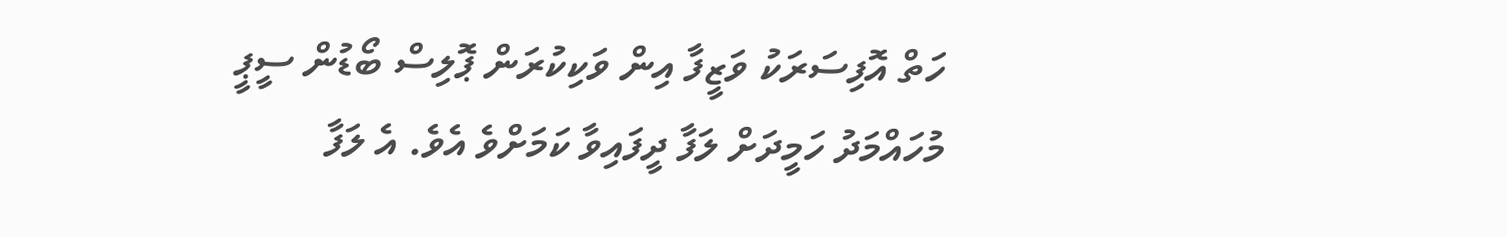ހަތް އޮފިސަރަކު ވަޒީފާ އިން ވަކިކުރަން ޕޮލިސް ބޯޑުން ސީޕީ މުހައްމަދު ހަމީދަށް ލަފާ ދީފައިވާ ކަމަށްވެ އެވެ. އެ ލަފާ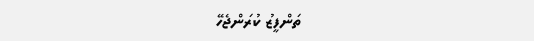ތަންފީޒު ކުރަންޖެހޭ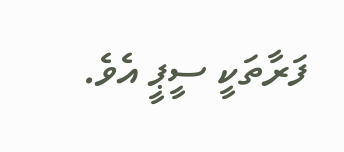ފަރާތަކީ ސީޕީ އެވެ.